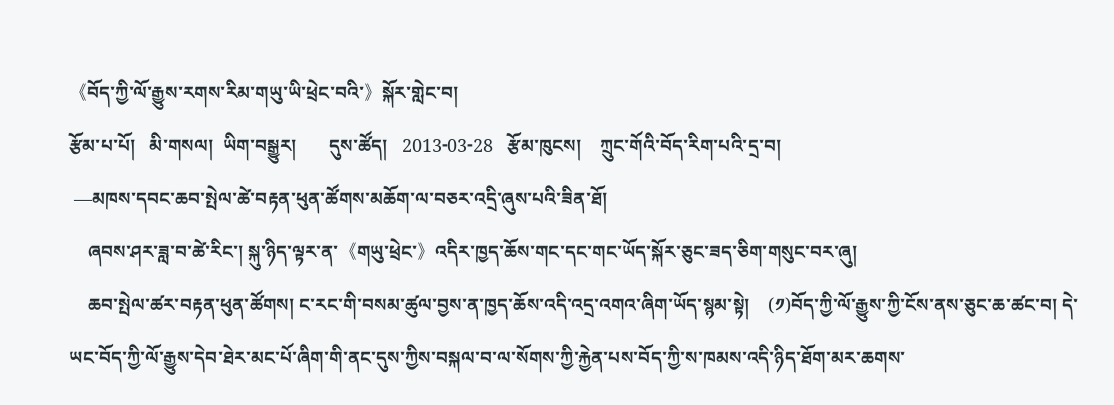《བོད་ཀྱི་ལོ་རྒྱུས་རགས་རིམ་གཡུ་ཡི་ཕྲེང་བའི་》སྐོར་གླེང་བ།
རྩོམ་པ་པོ།   མི་གསལ།  ཡིག་བསྒྱུར།       དུས་ཚོད།   2013-03-28   རྩོམ་ཁུངས།    ཀྲུང་གོའི་བོད་རིག་པའི་དྲ་བ།
 —མཁས་དབང་ཆབ་སྤེལ་ཚེ་བརྟན་ཕུན་ཚོགས་མཆོག་ལ་བཅར་འདྲི་ཞུས་པའི་ཟིན་ཐོ།
    ཞབས་ཤར་ཟླ་བ་ཚེ་རིང་། སྐུ་ཉིད་ལྟར་ན་《གཡུ་ཕྲེང་》འདིར་ཁྱད་ཆོས་གང་དང་གང་ཡོད་སྐོར་ཅུང་ཟད་ཅིག་གསུང་བར་ཞུ།
    ཆབ་སྤེལ་ཚར་བརྟན་ཕུན་ཚོགས། ང་རང་གི་བསམ་ཚུལ་བྱས་ན་ཁྱད་ཆོས་འདི་འདྲ་འགའ་ཞིག་ཡོད་སྙམ་སྟེ།    (༡)བོད་ཀྱི་ལོ་རྒྱུས་ཀྱི་ངོས་ནས་ཅུང་ཆ་ཚང་བ། དེ་ཡང་བོད་ཀྱི་ལོ་རྒྱུས་དེབ་ཐེར་མང་པོ་ཞིག་གི་ནང་དུས་ཀྱིས་བསྐལ་བ་ལ་སོགས་ཀྱི་རྐྱེན་པས་བོད་ཀྱི་ས་ཁམས་འདི་ཉིད་ཐོག་མར་ཆགས་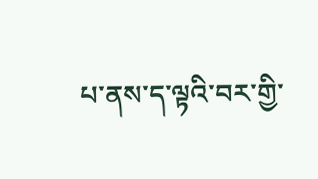པ་ནས་ད་ལྟའི་བར་གྱི་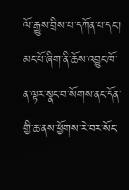ལོ་རྒྱུས་བྲིས་པ་དཀོན་པ་དང་། མང་པོ་ཞིག་ནི་ཆོས་འབྱུང་ཁོ་ན་ལྟར་སྣང་བ་སོགས་ནང་དོན་གྱི་ཆ་ནས་ཕྱོགས་རེ་བར་སོང་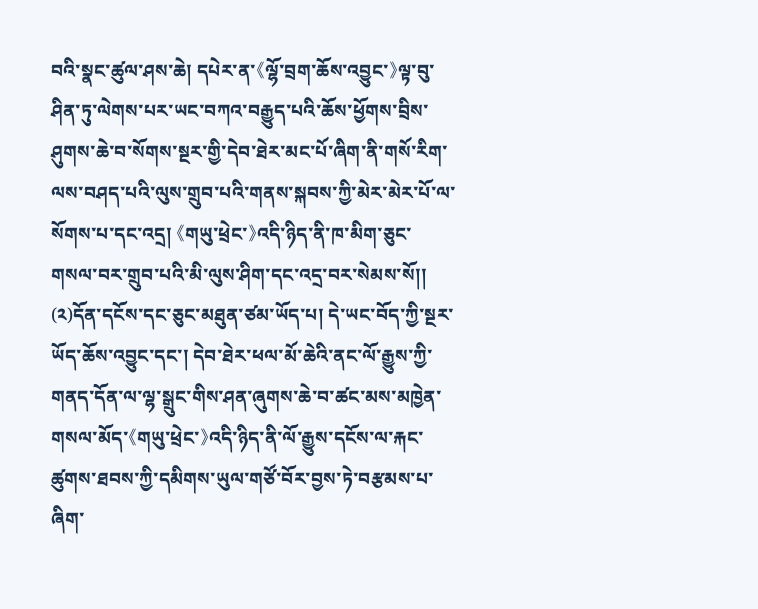བའི་སྣང་ཚུལ་ཤས་ཆེ། དཔེར་ན་《ལྷོ་བྲག་ཆོས་འབྱུང་》ལྟ་བུ་ཤིན་ཏུ་ལེགས་པར་ཡང་བཀའ་བརྒྱུད་པའི་ཆོས་ཕྱོགས་བྲིས་ཤུགས་ཆེ་བ་སོགས་སྔར་གྱི་དེབ་ཐེར་མང་པོ་ཞིག་ནི་གསོ་རིག་ལས་བཤད་པའི་ལུས་གྲུབ་པའི་གནས་སྐབས་ཀྱི་མེར་མེར་པོ་ལ་སོགས་པ་དང་འདྲ། 《གཡུ་ཕྲེང་》འདི་ཉིད་ནི་ཁ་མིག་ཅུང་གསལ་བར་གྲུབ་པའི་མི་ལུས་ཤིག་དང་འདྲ་བར་སེམས་སོ།།   (༢)དོན་དངོས་དང་ཅུང་མཐུན་ཙམ་ཡོད་པ། དེ་ཡང་བོད་ཀྱི་སྔར་ཡོད་ཆོས་འབྱུང་དང་། དེབ་ཐེར་ཕལ་མོ་ཆེའི་ནང་ལོ་རྒྱུས་ཀྱི་གནད་དོན་ལ་ལྷ་སྒྲུང་གིས་ཤན་ཞུགས་ཆེ་བ་ཚང་མས་མཁྱེན་གསལ་མོད་《གཡུ་ཕྲེང་》འདི་ཉིད་ནི་ལོ་རྒྱུས་དངོས་ལ་རྐང་ཚུགས་ཐབས་ཀྱི་དམིགས་ཡུལ་གཙོ་བོར་བྱས་ཏེ་བརྩམས་པ་ཞིག་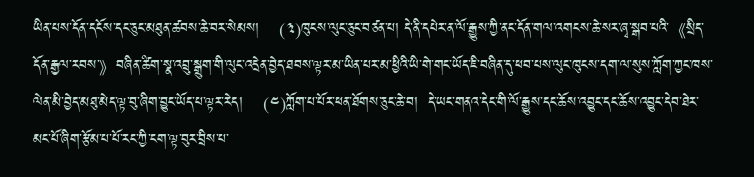ཡིན་པས་དོན་དངོས་དང་ཅུང་མཐུན་ཚབས་ཆེ་བར་སེམས།    (༣)ཁུངས་ལུང་ཅུང་བཙན་པ། དེ་ནི་དཔེར་ན་ལོ་རྒྱུས་ཀྱི་ནང་དོན་གལ་འགངས་ཆེ་སར་ཞྭ་སྒབ་པའི་《སྲིད་དོན་རྒྱལ་རབས་》བཞིན་ཚིག་སྣ་འབྲུ་སྒྲུག་གི་ལུང་འདྲེན་བྱེད་ཐབས་ལྟར་མ་ཡིན་པར་མ་ཕྱིའི་ཡི་གེ་གང་ཡོད་ཇི་བཞིན་དུ་ཕབ་པས་ལུང་ཁུངས་དག་ལ་སུས་ཀློག་ཀྱང་ཁས་ལེན་མི་བྱེད་མཐུ་མེད་ལྟ་བུ་ཞིག་བྱུང་ཡོད་པ་ལྟར་རེད།    (༤)ཀློག་པ་པོར་ཕན་ཐོགས་ཅུང་ཆེ་བ།  དེ་ཡང་གནའ་དེང་གི་ལོ་རྒྱུས་དང་ཆོས་འབྱུང་དང་ཆོས་འབྱུང་དེབ་ཐེར་མང་པོ་ཞིག་རྩོམ་པ་པོ་རང་ཀྱི་ངག་ལྟ་བུར་བྲིས་པ་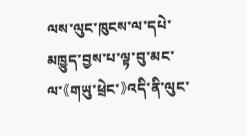ལས་ལུང་ཁུངས་ལ་དཔེ་མཁྱུད་བྱས་པ་ལྟ་བུ་མང་ལ་《གཡུ་ཕྲེང་》འདི་ནི་ལུང་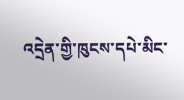འདྲེན་གྱི་ཁུངས་དཔེ་མིང་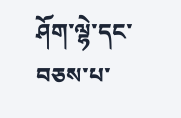ཤོག་ལྷེ་དང་བཅས་པ་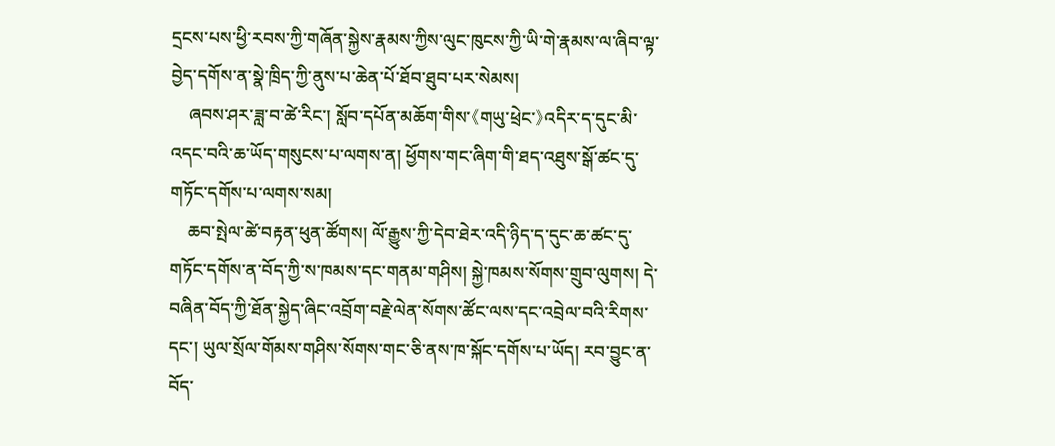དྲངས་པས་ཕྱི་རབས་ཀྱི་གཞོན་སྐྱེས་རྣམས་ཀྱིས་ལུང་ཁུངས་ཀྱི་ཡི་གེ་རྣམས་ལ་ཞིབ་ལྟ་བྱེད་དགོས་ན་སྣེ་ཁྲིད་ཀྱི་ནུས་པ་ཆེན་པོ་ཐོབ་ཐུབ་པར་སེམས།
    ཞབས་ཤར་ཟླ་བ་ཚེ་རིང་། སློབ་དཔོན་མཆོག་གིས་《གཡུ་ཕྲེང་》འདིར་ད་དུང་མི་འདང་བའི་ཆ་ཡོད་གསུངས་པ་ལགས་ན། ཕྱོགས་གང་ཞིག་གི་ཐད་འཐུས་སྒོ་ཚང་དུ་གཏོང་དགོས་པ་ལགས་སམ།
    ཆབ་སྤེལ་ཚེ་བརྟན་ཕུན་ཚོགས། ལོ་རྒྱུས་ཀྱི་དེབ་ཐེར་འདི་ཉིད་ད་དུང་ཆ་ཚང་དུ་གཏོང་དགོས་ན་བོད་ཀྱི་ས་ཁམས་དང་གནམ་གཤིས། སྐྱེ་ཁམས་སོགས་གྲུབ་ལུགས། དེ་བཞིན་བོད་ཀྱི་ཐོན་སྐྱེད་ཞིང་འབྲོག་བརྗེ་ལེན་སོགས་ཚོང་ལས་དང་འབྲེལ་བའི་རིགས་དང་། ཡུལ་སྲོལ་གོམས་གཤིས་སོགས་གང་ཅི་ནས་ཁ་སྐོང་དགོས་པ་ཡོད། རབ་བྱུང་ན་བོད་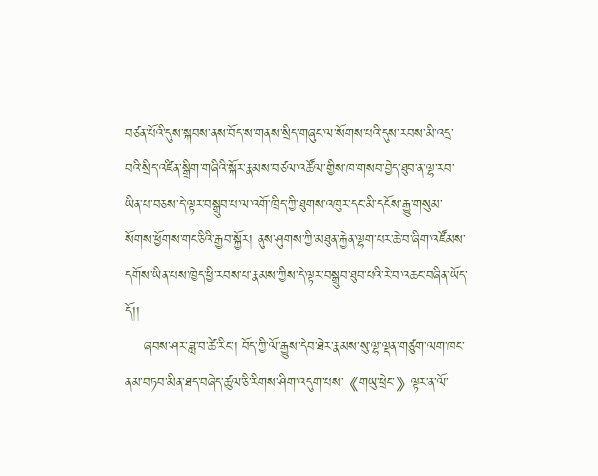བཙན་པོའི་དུས་སྐབས་ནས་བོད་ས་གནས་སྲིད་གཞུང་ལ་སོགས་པའི་དུས་རབས་མི་འདྲ་བའི་སྲིད་འཛིན་སྒྲིག་གཞིའི་སྐོར་རྣམས་བཙལ་འཚོལ་གྱིས་ཁ་གསབ་བྱེད་ཐུབ་ན་ལྷ་རབ་ཡིན་པ་བཅས་དེ་ལྟར་བསྒྲུབ་པ་ལ་འགོ་ཁྲིད་ཀྱི་ཐུགས་འཁུར་དང་མི་དངོས་རྒྱུ་གསུམ་སོགས་ཕྱོགས་གང་ཅིའི་རྒྱབ་སྐྱོར། ནུས་ཤུགས་ཀྱི་མཐུན་རྐྱེན་ལྷག་པར་ཆེ་བ་ཞིག་འཛོམས་དགོས་ཡིན་པས་ཁྱེད་ཕྱི་རབས་པ་རྣམས་ཀྱིས་དེ་ལྟར་བསྒྲུབ་ཐུབ་པའི་རེ་བ་འཆང་བཞིན་ཡོད་དོ།།
    ཞབས་ཤར་ཟླ་བ་ཚེ་རིང་། བོད་ཀྱི་ལོ་རྒྱུས་དེབ་ཐེར་རྣམས་སུ་ལྷ་ལྡན་གཙུག་ལག་ཁང་ནམ་བཏབ་མིན་ཐད་བཞེད་ཚུལ་ཅི་རིགས་ཤིག་འདུག་པས་《གཡུ་ཕྲེང་》ལྟར་ན་ལོ་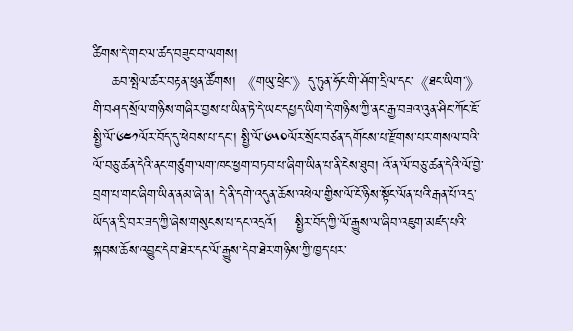ཚིགས་དེ་གང་ལ་ཚད་བཟུང་བ་ལགས།
    ཆབ་སྤེལ་ཚར་བརྟན་ཕུན་ཚོགས། 《གཡུ་ཕྲེང་》དུ་ཏུན་ཧོང་གི་ཤོག་དྲིལ་དང་《ཐང་ཡིག་》གི་བཤད་སྲོལ་གཉིས་གཞིར་བྱས་པ་ཡིན་ཏེ་དེ་ཡང་དཔྱད་ཡིག་དེ་གཉིས་ཀྱི་ནང་རྒྱ་བཟའ་འུན་ཤིང་ཀོང་ཇོ་སྤྱི་ལོ་༦༤༡ལོར་བོད་དུ་ཕེབས་པ་དང་། སྤྱི་ལོ་༦༥༠ལོར་སྲོང་བཙན་དགོངས་པ་རྫོགས་པར་གསལ་བའི་ལོ་བཅུ་ཚན་དེའི་ནང་གཙུག་ལག་ཁང་ཕྱག་བཏབ་པ་ཞིག་ཡིན་པ་ནི་ངེས་ཐུབ། འོ་ན་ལོ་བཅུ་ཚན་དེའི་ལོ་བྱེ་བྲག་པ་གང་ཞིག་ཡིན་ནམ་ཞེ་ན། དེ་ནི་དགེ་འདུན་ཆོས་འཕེལ་གྱིས་ལོ་ངོ་ཉིས་སྟོང་ལོན་པའི་རྒན་པོ་འདྲ་ཡོད་ན་དྲི་བར་ཟད་ཀྱི་ཞེས་གསུངས་པ་དང་འདྲའོ།    སྤྱིར་བོད་ཀྱི་ལོ་རྒྱུས་ལ་ཞིབ་འཇུག་མཛད་པའི་སྐབས་ཆོས་འབྱུང་དེབ་ཐེར་དང་ལོ་རྒྱུས་དེབ་ཐེར་གཉིས་ཀྱི་ཁྱད་པར་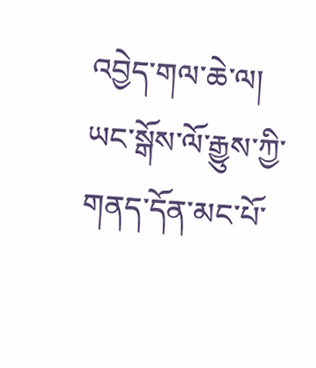འབྱེད་གལ་ཆེ་ལ། ཡང་སྒོས་ལོ་རྒྱུས་ཀྱི་གནད་དོན་མང་པོ་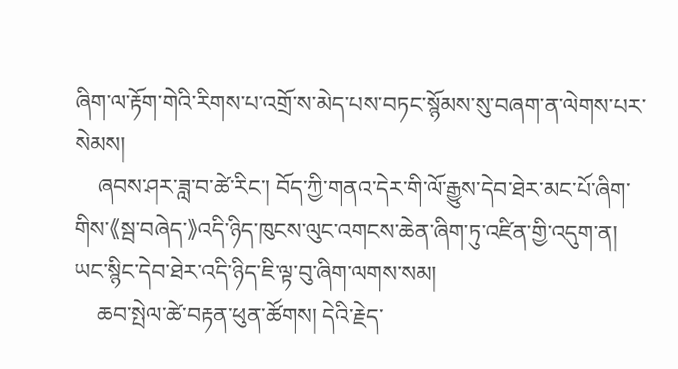ཞིག་ལ་རྟོག་གེའི་རིགས་པ་འགྲོ་ས་མེད་པས་བཏང་སྙོམས་སུ་བཞག་ན་ལེགས་པར་སེམས།
    ཞབས་ཤར་ཟླ་བ་ཚེ་རིང་། བོད་ཀྱི་གནའ་དེར་གི་ལོ་རྒྱུས་དེབ་ཐེར་མང་པོ་ཞིག་གིས་《སྦ་བཞེད་》འདི་ཉིད་ཁུངས་ལུང་འགངས་ཆེན་ཞིག་ཏུ་འཛིན་གྱི་འདུག་ན། ཡང་སྙིང་དེབ་ཐེར་འདི་ཉིད་ཇི་ལྟ་བུ་ཞིག་ལགས་སམ།
    ཆབ་སྤེལ་ཚེ་བརྟན་ཕུན་ཚོགས། དེའི་རྗེད་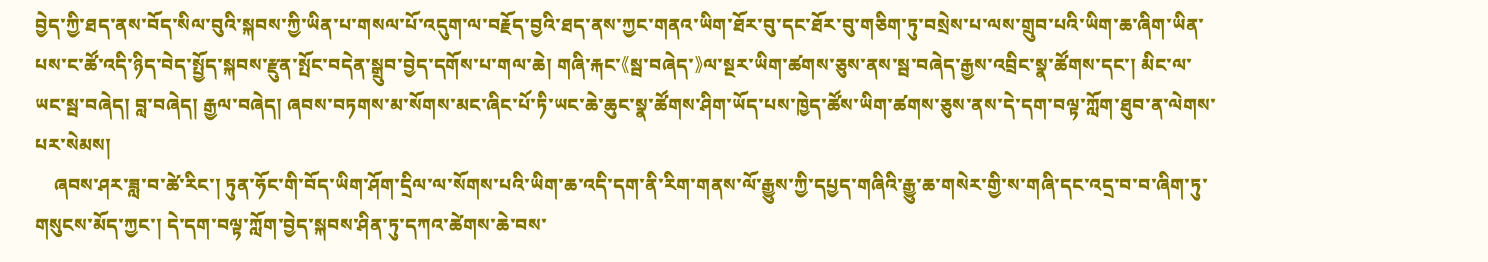བྱེད་ཀྱི་ཐད་ནས་བོད་སིལ་བུའི་སྐབས་ཀྱི་ཡིན་པ་གསལ་པོ་འདུག་ལ་བརྗོད་བྱའི་ཐད་ནས་ཀྱང་གནའ་ཡིག་ཐོར་བུ་དང་ཐོར་བུ་གཅིག་ཏུ་བསྲེས་པ་ལས་གྲུབ་པའི་ཡིག་ཆ་ཞིག་ཡིན་པས་ང་ཚོ་འདི་ཉིད་བེད་སྤྱོད་སྐབས་རྫུན་སྤོང་བདེན་སྒྲུབ་བྱེད་དགོས་པ་གལ་ཆེ། གཞི་རྐང་《སྦ་བཞེད་》ལ་སྔར་ཡིག་ཚགས་ཅུས་ནས་སྦ་བཞེད་རྒྱས་འབྲིང་སྣ་ཚོགས་དང་། མིང་ལ་ཡང་སྦ་བཞེད། བླ་བཞེད། རྒྱལ་བཞེད། ཞབས་བཏགས་མ་སོགས་མང་ཞིང་པོ་ཏི་ཡང་ཆེ་ཆུང་སྣ་ཚོགས་ཤིག་ཡོད་པས་ཁྱེད་ཚོས་ཡིག་ཚགས་ཅུས་ནས་དེ་དག་བལྟ་ཀློག་ཐུབ་ན་ལེགས་པར་སེམས།
    ཞབས་ཤར་ཟླ་བ་ཚེ་རིང་། ཏུན་ཧོང་གི་བོད་ཡིག་ཤོག་དྲིལ་ལ་སོགས་པའི་ཡིག་ཆ་འདི་དག་ནི་རིག་གནས་ལོ་རྒྱུས་ཀྱི་དཔྱད་གཞིའི་རྒྱུ་ཆ་གསེར་གྱི་ས་གཞི་དང་འདྲ་བ་བ་ཞིག་ཏུ་གསུངས་མོད་ཀྱང་། དེ་དག་བལྟ་ཀློག་བྱེད་སྐབས་ཤིན་ཏུ་དཀའ་ཚེགས་ཆེ་བས་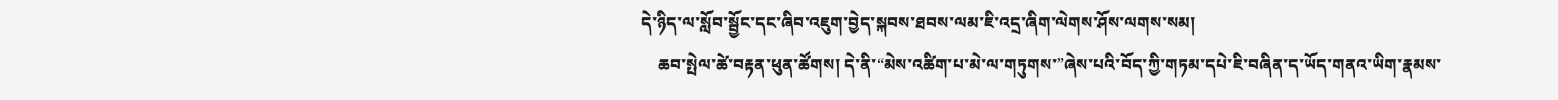དེ་ཉིད་ལ་སློབ་སྦྱོང་དང་ཞིབ་འཇུག་བྱེད་སྐབས་ཐབས་ལམ་ཇི་འདྲ་ཞིག་ལེགས་ཤོས་ལགས་སམ།
    ཆབ་སྤེལ་ཚེ་བརྟན་ཕུན་ཚོགས། དེ་ནི་“མེས་འཚིག་པ་མེ་ལ་གཏུགས་”ཞེས་པའི་བོད་ཀྱི་གཏམ་དཔེ་ཇི་བཞིན་ད་ཡོད་གནའ་ཡིག་རྣམས་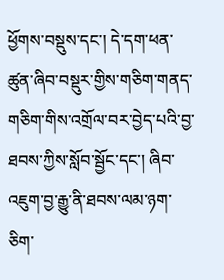ཕྱོགས་བསྡུས་དང་། དེ་དག་ཕན་ཚུན་ཞིབ་བསྡུར་གྱིས་གཅིག་གནད་གཅིག་གིས་འགྲོལ་བར་བྱེད་པའི་བྱ་ཐབས་ཀྱིས་སློབ་སྦྱོང་དང་། ཞིབ་འཇུག་བྱ་རྒྱུ་ནི་ཐབས་ལམ་ཉག་ཅིག་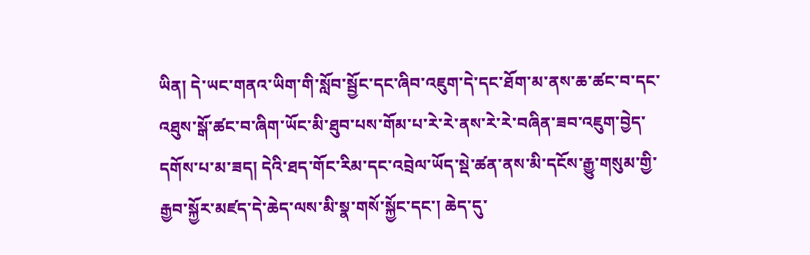ཡིན། དེ་ཡང་གནའ་ཡིག་གི་སློབ་སྦྱོང་དང་ཞིབ་འཇུག་དེ་དང་ཐོག་མ་ནས་ཆ་ཚང་བ་དང་འཐུས་སྒོ་ཚང་བ་ཞིག་ཡོང་མི་ཐུབ་པས་གོམ་པ་རེ་རེ་ནས་རེ་རེ་བཞིན་ཟབ་འཇུག་བྱེད་དགོས་པ་མ་ཟད། དེའི་ཐད་གོང་རིམ་དང་འབྲེལ་ཡོད་སྡེ་ཚན་ནས་མི་དངོས་རྒྱུ་གསུམ་གྱི་རྒྱབ་སྐྱོར་མཛད་དེ་ཆེད་ལས་མི་སྣ་གསོ་སྐྱོང་དང་། ཆེད་དུ་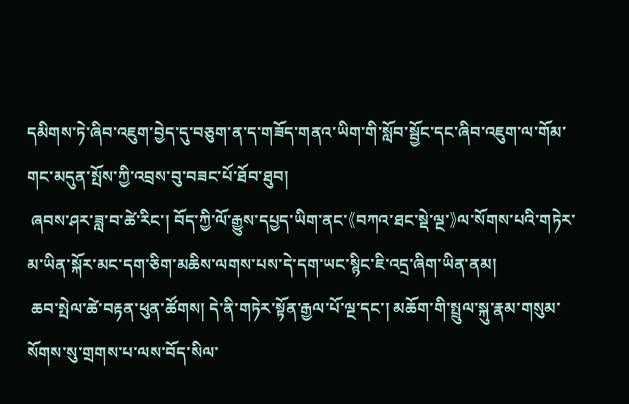དམིགས་ཏེ་ཞིབ་འཇུག་བྱེད་དུ་བཅུག་ན་ད་གཟོད་གནའ་ཡིག་གི་སློབ་སྦྱོང་དང་ཞིབ་འཇུག་ལ་གོམ་གང་མདུན་སྤོས་ཀྱི་འབྲས་བུ་བཟང་པོ་ཐོབ་ཐུབ།
 ཞབས་ཤར་ཟླ་བ་ཚེ་རིང་། བོད་ཀྱི་ལོ་རྒྱུས་དཔྱད་ཡིག་ནང་《བཀའ་ཐང་སྡེ་ལྔ་》ལ་སོགས་པའི་གཏེར་མ་ཡིན་སྐོར་མང་དག་ཅིག་མཆིས་ལགས་པས་དེ་དག་ཡང་སྙིང་ཇི་འདྲ་ཞིག་ཡིན་ནམ།
 ཆབ་སྤེལ་ཚེ་བརྟན་ཕུན་ཚོགས། དེ་ནི་གཏེར་སྟོན་རྒྱལ་པོ་ལྔ་དང་། མཆོག་གི་སྤྲུལ་སྐུ་རྣམ་གསུམ་སོགས་སུ་གྲགས་པ་ལས་བོད་སིལ་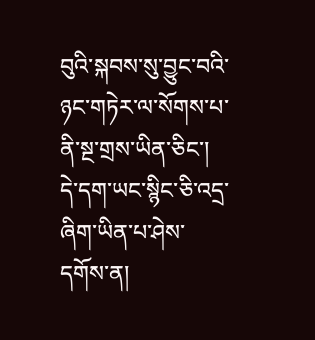བུའི་སྐབས་སུ་བྱུང་བའི་ཉང་གཏེར་ལ་སོགས་པ་ནི་སྔ་གྲས་ཡིན་ཅིང་། དེ་དག་ཡང་སྙིང་ཅི་འདྲ་ཞིག་ཡིན་པ་ཤེས་དགོས་ན།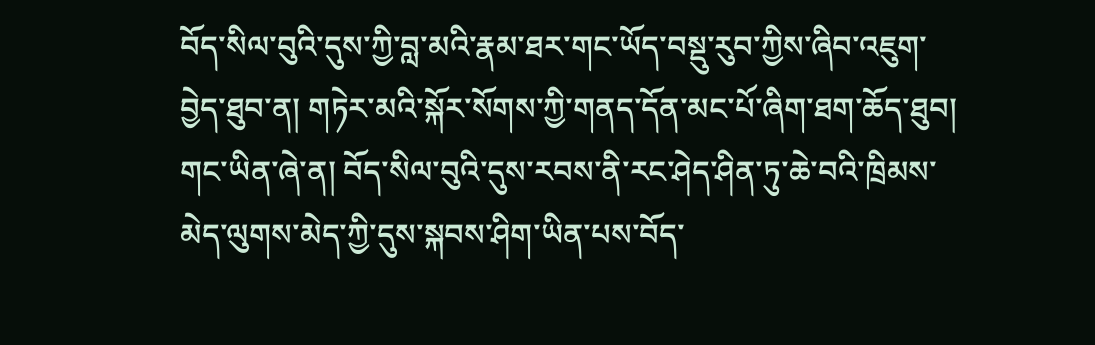བོད་སིལ་བུའི་དུས་ཀྱི་བླ་མའི་རྣམ་ཐར་གང་ཡོད་བསྡུ་རུབ་ཀྱིས་ཞིབ་འཇུག་བྱེད་ཐུབ་ན། གཏེར་མའི་སྐོར་སོགས་ཀྱི་གནད་དོན་མང་པོ་ཞིག་ཐག་ཆོད་ཐུབ། གང་ཡིན་ཞེ་ན། བོད་སིལ་བུའི་དུས་རབས་ནི་རང་ཤེད་ཤིན་ཏུ་ཆེ་བའི་ཁྲིམས་མེད་ལུགས་མེད་ཀྱི་དུས་སྐབས་ཤིག་ཡིན་པས་བོད་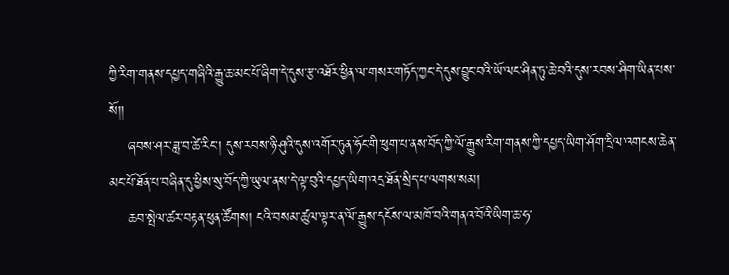ཀྱི་རིག་གནས་དཔྱད་གཞིའི་རྒྱུ་ཆ་མང་པོ་ཞིག་དེ་དུས་རྩ་འཐོར་ཕྱིན་ལ་གསར་གཏོད་ཀྱང་དེ་དུས་བྱུང་བའི་ཡོ་ལང་ཤིན་ཏུ་ཆེ་བའི་དུས་རབས་ཤིག་ཡིན་པས་སོ།།
    ཞབས་ཤར་ཟླ་བ་ཚེ་རིང་། དུས་རབས་ཉི་ཤུའི་དུས་འགོར་ཏུན་ཧོང་གི་ཕུག་པ་ནས་བོད་ཀྱི་ལོ་རྒྱུས་རིག་གནས་ཀྱི་དཔྱད་ཡིག་ཤོག་དྲིལ་འགངས་ཆེན་མང་པོ་ཐོན་པ་བཞིན་དུ་ཕྱིས་སུ་བོད་ཀྱི་ཡུལ་ནས་དེ་ལྟ་བུའི་དཔྱད་ཡིག་འདྲ་ཐོན་སྲིད་པ་ལགས་སམ།
    ཆབ་སྤེལ་ཚར་བརྟན་ཕུན་ཚོགས། ངའི་བསམ་ཚུལ་ལྟར་ན་ལོ་རྒྱུས་དངོས་ལ་མཁོ་བའི་གནའ་བོའི་ཡིག་ཆ་ཧ་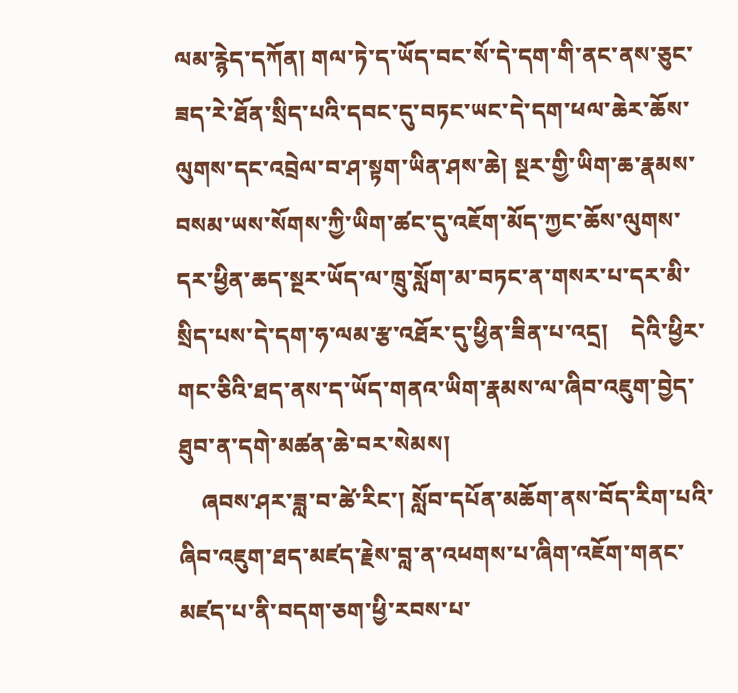ལམ་རྙེད་དཀོན། གལ་ཏེ་ད་ཡོད་བང་སོ་དེ་དག་གི་ནང་ནས་ཅུང་ཟད་རེ་ཐོན་སྲིད་པའི་དབང་དུ་བཏང་ཡང་དེ་དག་ཕལ་ཆེར་ཆོས་ལུགས་དང་འབྲེལ་བ་ཤ་སྟག་ཡིན་ཤས་ཆེ། སྔར་གྱི་ཡིག་ཆ་རྣམས་བསམ་ཡས་སོགས་ཀྱི་ཡིག་ཚང་དུ་འཇོག་མོད་ཀྱང་ཆོས་ལུགས་དར་ཕྱིན་ཆད་སྔར་ཡོད་ལ་ཁྲུ་སློག་མ་བཏང་ན་གསར་པ་དར་མི་སྲིད་པས་དེ་དག་ཧ་ལམ་རྩ་འཐོར་དུ་ཕྱིན་ཟིན་པ་འདྲ།    དེའི་ཕྱིར་གང་ཅིའི་ཐད་ནས་ད་ཡོད་གནའ་ཡིག་རྣམས་ལ་ཞིབ་འཇུག་བྱེད་ཐུབ་ན་དགེ་མཚན་ཆེ་བར་སེམས།
    ཞབས་ཤར་ཟླ་བ་ཚེ་རིང་། སློབ་དཔོན་མཆོག་ནས་བོད་རིག་པའི་ཞིབ་འཇུག་ཐད་མཛད་རྗེས་བླ་ན་འཕགས་པ་ཞིག་འཇོག་གནང་མཛད་པ་ནི་བདག་ཅག་ཕྱི་རབས་པ་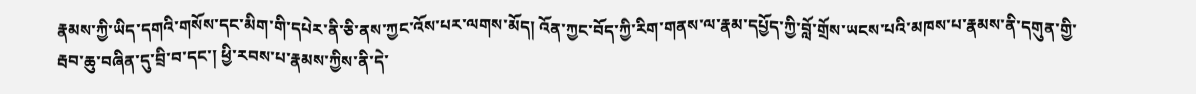རྣམས་ཀྱི་ཡིད་དགའི་གསོས་དང་མིག་གི་དཔེར་ནི་ཅི་ནས་ཀྱང་འོས་པར་ལགས་མོད། འོན་ཀྱང་བོད་ཀྱི་རིག་གནས་ལ་རྣམ་དཔྱོད་ཀྱི་བློ་གྲོས་ཡངས་པའི་མཁས་པ་རྣམས་ནི་དགུན་གྱི་རྦབ་ཆུ་བཞིན་དུ་བྲི་བ་དང་། ཕྱི་རབས་པ་རྣམས་ཀྱིས་ནི་དེ་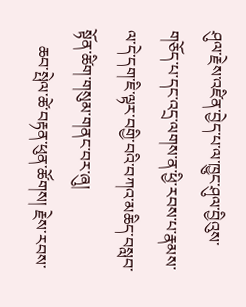ཤུལ་རྗེས་འཛིན་བྱེད་པ་ལ་ཁྱུང་ཤུལ་བྱིའུས་གཅོད་པ་དང་འདྲ་ལགས་ན་ཕྱི་རབས་པ་རྣམས་ལ་དེ་དག་ཇི་ལྟར་བགྱི་བའི་བཀའ་མཆིད་བསླབ་སྟོན་ཚིག་གསུམ་གནང་བར་ཞུ།
    ཆབ་སྤེལ་ཚེ་བརྟན་ཕུན་ཚོགས། རྗེས་རབས་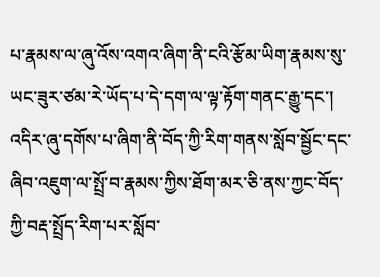པ་རྣམས་ལ་ཞུ་འོས་འགའ་ཞིག་ནི་ངའི་རྩོམ་ཡིག་རྣམས་སུ་ཡང་ཟུར་ཙམ་རེ་ཡོད་པ་དེ་དག་ལ་ལྟ་རྟོག་གནང་རྒྱུ་དང་། འདིར་ཞུ་དགོས་པ་ཞིག་ནི་བོད་ཀྱི་རིག་གནས་སློབ་སྦྱོང་དང་ཞིབ་འཇུག་ལ་སྤྲོ་བ་རྣམས་ཀྱིས་ཐོག་མར་ཅི་ནས་ཀྱང་བོད་ཀྱི་བརྡ་སྤྲོད་རིག་པར་སློབ་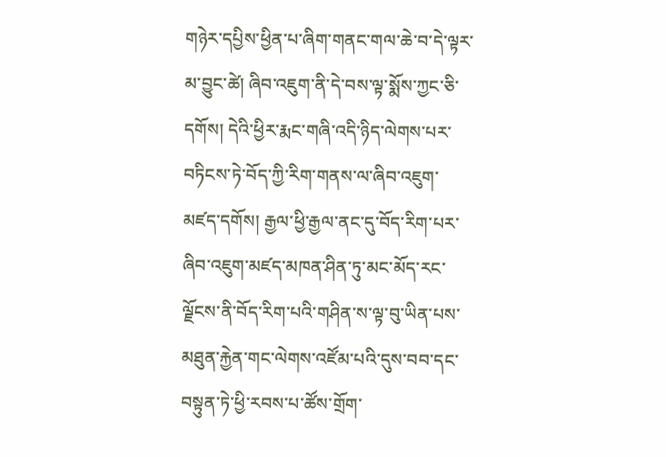གཉེར་དཔྱིས་ཕྱིན་པ་ཞིག་གནང་གལ་ཆེ་བ་དེ་ལྟར་མ་བྱུང་ཚེ། ཞིབ་འཇུག་ནི་དེ་བས་ལྟ་སྨོས་ཀྱང་ཅི་དགོས། དེའི་ཕྱིར་རྨང་གཞི་འདི་ཉིད་ལེགས་པར་བཏིངས་ཏེ་བོད་ཀྱི་རིག་གནས་ལ་ཞིབ་འཇུག་མཛད་དགོས། རྒྱལ་ཕྱི་རྒྱལ་ནང་དུ་བོད་རིག་པར་ཞིབ་འཇུག་མཛད་མཁན་ཤིན་ཏུ་མང་མོད་རང་ལྗོངས་ནི་བོད་རིག་པའི་གཤིན་ས་ལྟ་བུ་ཡིན་པས་མཐུན་རྐྱེན་གང་ལེགས་འཛོམ་པའི་དུས་བབ་དང་བསྟུན་ཏེ་ཕྱི་རབས་པ་ཚོས་གྲོག་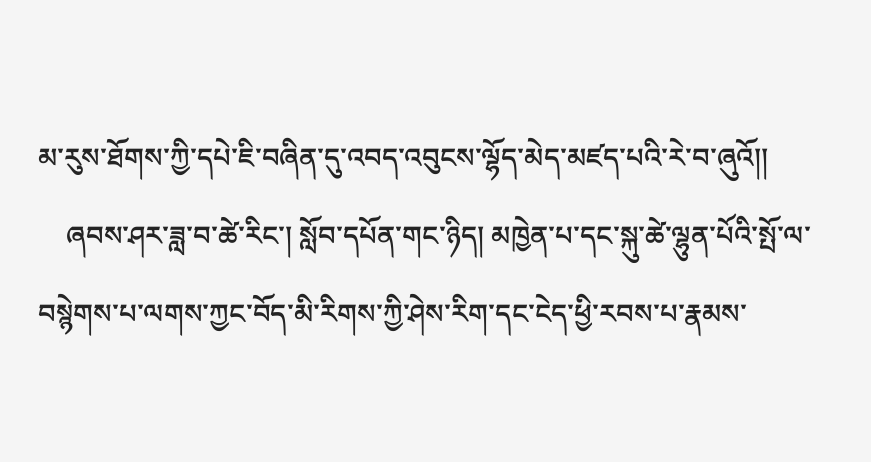མ་རུས་ཐོགས་ཀྱི་དཔེ་ཇི་བཞིན་དུ་འབད་འབུངས་ལྷོད་མེད་མཛད་པའི་རེ་བ་ཞུའོ།།
    ཞབས་ཤར་ཟླ་བ་ཚེ་རིང་། སློབ་དཔོན་གང་ཉིད། མཁྱེན་པ་དང་སྐུ་ཚེ་ལྷུན་པོའི་སྤོ་ལ་བསྙེགས་པ་ལགས་ཀྱང་བོད་མི་རིགས་ཀྱི་ཤེས་རིག་དང་ངེད་ཕྱི་རབས་པ་རྣམས་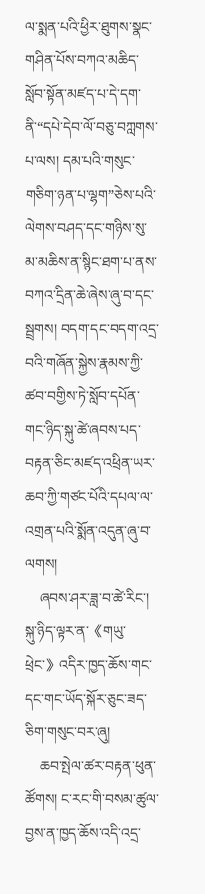ལ་སྨན་པའི་ཕྱིར་ཐུགས་སྣང་གཤིན་པོས་བཀའ་མཆིད་སློབ་སྟོན་མཛད་པ་དེ་དག་ནི་“དཔེ་དེབ་ལོ་བཅུ་བཀླགས་པ་ལས། དམ་པའི་གསུང་གཅིག་ཉན་པ་ལྷག”ཅེས་པའི་ལེགས་བཤད་དང་གཉིས་སུ་མ་མཆིས་ན་སྙིང་ཐག་པ་ནས་བཀའ་དྲིན་ཆེ་ཞེས་ཞུ་བ་དང་སྦྲགས། བདག་དང་བདག་འདྲ་བའི་གཞོན་སྐྱེས་རྣམས་ཀྱི་ཚབ་བགྱིས་ཏེ་སློབ་དཔོན་གང་ཉིད་སྐུ་ཚེ་ཞབས་པད་བརྟན་ཅིང་མཛད་འཕྲིན་ཡར་ཆབ་ཀྱི་གཙང་པོའི་དཔལ་ལ་འགྲན་པའི་སྨོན་འདུན་ཞུ་བ་ལགས།
    ཞབས་ཤར་ཟླ་བ་ཚེ་རིང་། སྐུ་ཉིད་ལྟར་ན་《གཡུ་ཕྲེང་》འདིར་ཁྱད་ཆོས་གང་དང་གང་ཡོད་སྐོར་ཅུང་ཟད་ཅིག་གསུང་བར་ཞུ།
    ཆབ་སྤེལ་ཚར་བརྟན་ཕུན་ཚོགས། ང་རང་གི་བསམ་ཚུལ་བྱས་ན་ཁྱད་ཆོས་འདི་འདྲ་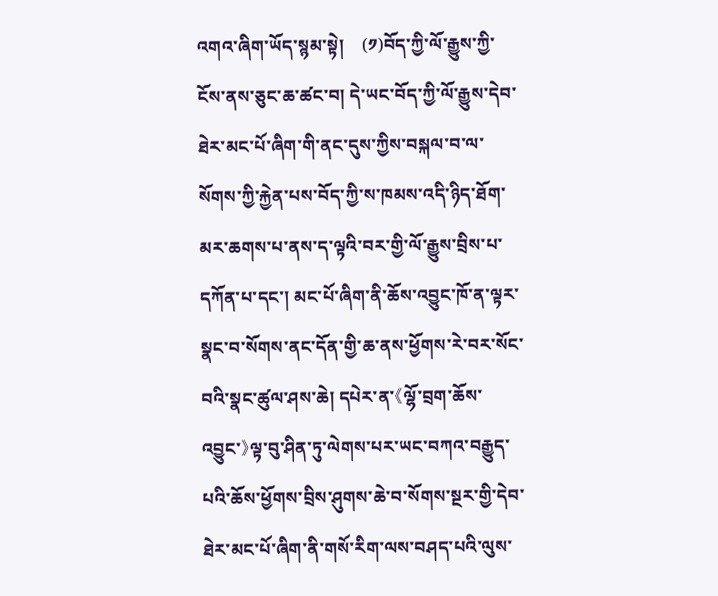འགའ་ཞིག་ཡོད་སྙམ་སྟེ།    (༡)བོད་ཀྱི་ལོ་རྒྱུས་ཀྱི་ངོས་ནས་ཅུང་ཆ་ཚང་བ། དེ་ཡང་བོད་ཀྱི་ལོ་རྒྱུས་དེབ་ཐེར་མང་པོ་ཞིག་གི་ནང་དུས་ཀྱིས་བསྐལ་བ་ལ་སོགས་ཀྱི་རྐྱེན་པས་བོད་ཀྱི་ས་ཁམས་འདི་ཉིད་ཐོག་མར་ཆགས་པ་ནས་ད་ལྟའི་བར་གྱི་ལོ་རྒྱུས་བྲིས་པ་དཀོན་པ་དང་། མང་པོ་ཞིག་ནི་ཆོས་འབྱུང་ཁོ་ན་ལྟར་སྣང་བ་སོགས་ནང་དོན་གྱི་ཆ་ནས་ཕྱོགས་རེ་བར་སོང་བའི་སྣང་ཚུལ་ཤས་ཆེ། དཔེར་ན་《ལྷོ་བྲག་ཆོས་འབྱུང་》ལྟ་བུ་ཤིན་ཏུ་ལེགས་པར་ཡང་བཀའ་བརྒྱུད་པའི་ཆོས་ཕྱོགས་བྲིས་ཤུགས་ཆེ་བ་སོགས་སྔར་གྱི་དེབ་ཐེར་མང་པོ་ཞིག་ནི་གསོ་རིག་ལས་བཤད་པའི་ལུས་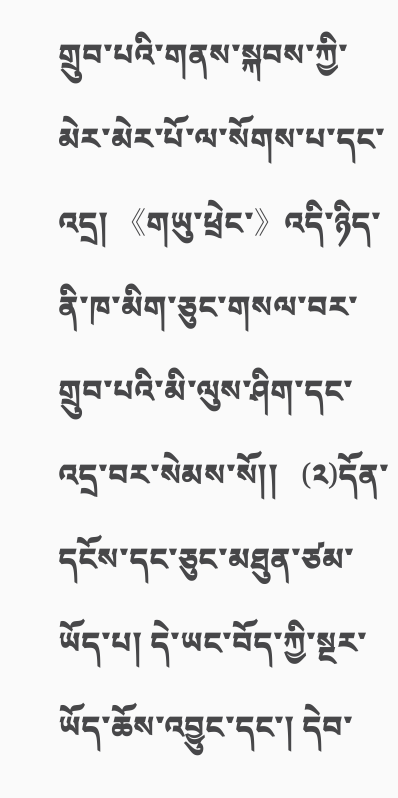གྲུབ་པའི་གནས་སྐབས་ཀྱི་མེར་མེར་པོ་ལ་སོགས་པ་དང་འདྲ། 《གཡུ་ཕྲེང་》འདི་ཉིད་ནི་ཁ་མིག་ཅུང་གསལ་བར་གྲུབ་པའི་མི་ལུས་ཤིག་དང་འདྲ་བར་སེམས་སོ།།   (༢)དོན་དངོས་དང་ཅུང་མཐུན་ཙམ་ཡོད་པ། དེ་ཡང་བོད་ཀྱི་སྔར་ཡོད་ཆོས་འབྱུང་དང་། དེབ་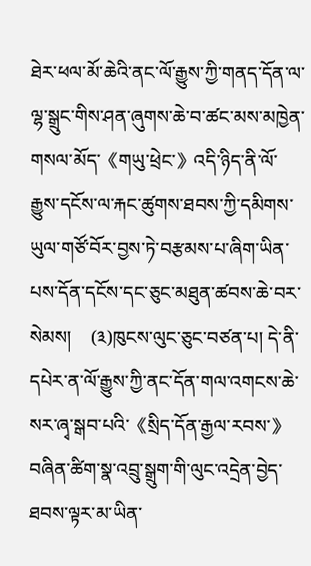ཐེར་ཕལ་མོ་ཆེའི་ནང་ལོ་རྒྱུས་ཀྱི་གནད་དོན་ལ་ལྷ་སྒྲུང་གིས་ཤན་ཞུགས་ཆེ་བ་ཚང་མས་མཁྱེན་གསལ་མོད་《གཡུ་ཕྲེང་》འདི་ཉིད་ནི་ལོ་རྒྱུས་དངོས་ལ་རྐང་ཚུགས་ཐབས་ཀྱི་དམིགས་ཡུལ་གཙོ་བོར་བྱས་ཏེ་བརྩམས་པ་ཞིག་ཡིན་པས་དོན་དངོས་དང་ཅུང་མཐུན་ཚབས་ཆེ་བར་སེམས།    (༣)ཁུངས་ལུང་ཅུང་བཙན་པ། དེ་ནི་དཔེར་ན་ལོ་རྒྱུས་ཀྱི་ནང་དོན་གལ་འགངས་ཆེ་སར་ཞྭ་སྒབ་པའི་《སྲིད་དོན་རྒྱལ་རབས་》བཞིན་ཚིག་སྣ་འབྲུ་སྒྲུག་གི་ལུང་འདྲེན་བྱེད་ཐབས་ལྟར་མ་ཡིན་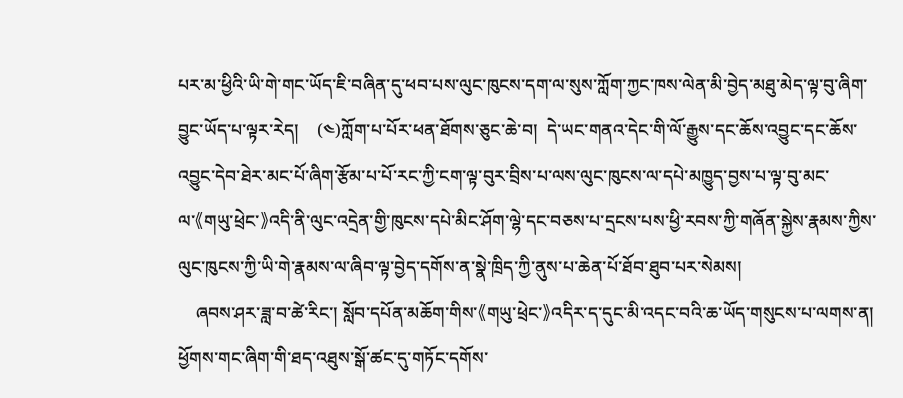པར་མ་ཕྱིའི་ཡི་གེ་གང་ཡོད་ཇི་བཞིན་དུ་ཕབ་པས་ལུང་ཁུངས་དག་ལ་སུས་ཀློག་ཀྱང་ཁས་ལེན་མི་བྱེད་མཐུ་མེད་ལྟ་བུ་ཞིག་བྱུང་ཡོད་པ་ལྟར་རེད།    (༤)ཀློག་པ་པོར་ཕན་ཐོགས་ཅུང་ཆེ་བ།  དེ་ཡང་གནའ་དེང་གི་ལོ་རྒྱུས་དང་ཆོས་འབྱུང་དང་ཆོས་འབྱུང་དེབ་ཐེར་མང་པོ་ཞིག་རྩོམ་པ་པོ་རང་ཀྱི་ངག་ལྟ་བུར་བྲིས་པ་ལས་ལུང་ཁུངས་ལ་དཔེ་མཁྱུད་བྱས་པ་ལྟ་བུ་མང་ལ་《གཡུ་ཕྲེང་》འདི་ནི་ལུང་འདྲེན་གྱི་ཁུངས་དཔེ་མིང་ཤོག་ལྷེ་དང་བཅས་པ་དྲངས་པས་ཕྱི་རབས་ཀྱི་གཞོན་སྐྱེས་རྣམས་ཀྱིས་ལུང་ཁུངས་ཀྱི་ཡི་གེ་རྣམས་ལ་ཞིབ་ལྟ་བྱེད་དགོས་ན་སྣེ་ཁྲིད་ཀྱི་ནུས་པ་ཆེན་པོ་ཐོབ་ཐུབ་པར་སེམས།
    ཞབས་ཤར་ཟླ་བ་ཚེ་རིང་། སློབ་དཔོན་མཆོག་གིས་《གཡུ་ཕྲེང་》འདིར་ད་དུང་མི་འདང་བའི་ཆ་ཡོད་གསུངས་པ་ལགས་ན། ཕྱོགས་གང་ཞིག་གི་ཐད་འཐུས་སྒོ་ཚང་དུ་གཏོང་དགོས་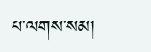པ་ལགས་སམ།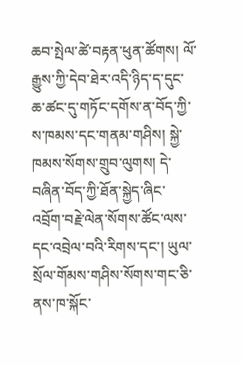ཆབ་སྤེལ་ཚེ་བརྟན་ཕུན་ཚོགས། ལོ་རྒྱུས་ཀྱི་དེབ་ཐེར་འདི་ཉིད་ད་དུང་ཆ་ཚང་དུ་གཏོང་དགོས་ན་བོད་ཀྱི་ས་ཁམས་དང་གནམ་གཤིས། སྐྱེ་ཁམས་སོགས་གྲུབ་ལུགས། དེ་བཞིན་བོད་ཀྱི་ཐོན་སྐྱེད་ཞིང་འབྲོག་བརྗེ་ལེན་སོགས་ཚོང་ལས་དང་འབྲེལ་བའི་རིགས་དང་། ཡུལ་སྲོལ་གོམས་གཤིས་སོགས་གང་ཅི་ནས་ཁ་སྐོང་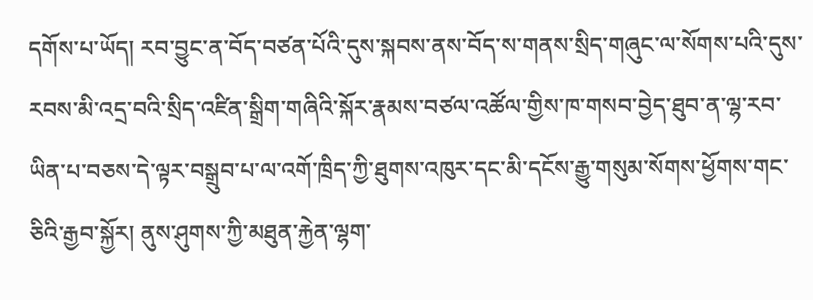དགོས་པ་ཡོད། རབ་བྱུང་ན་བོད་བཙན་པོའི་དུས་སྐབས་ནས་བོད་ས་གནས་སྲིད་གཞུང་ལ་སོགས་པའི་དུས་རབས་མི་འདྲ་བའི་སྲིད་འཛིན་སྒྲིག་གཞིའི་སྐོར་རྣམས་བཙལ་འཚོལ་གྱིས་ཁ་གསབ་བྱེད་ཐུབ་ན་ལྷ་རབ་ཡིན་པ་བཅས་དེ་ལྟར་བསྒྲུབ་པ་ལ་འགོ་ཁྲིད་ཀྱི་ཐུགས་འཁུར་དང་མི་དངོས་རྒྱུ་གསུམ་སོགས་ཕྱོགས་གང་ཅིའི་རྒྱབ་སྐྱོར། ནུས་ཤུགས་ཀྱི་མཐུན་རྐྱེན་ལྷག་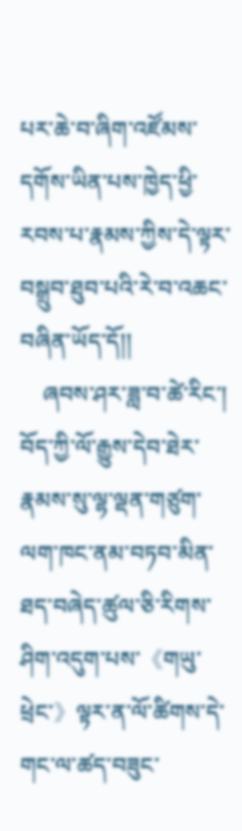པར་ཆེ་བ་ཞིག་འཛོམས་དགོས་ཡིན་པས་ཁྱེད་ཕྱི་རབས་པ་རྣམས་ཀྱིས་དེ་ལྟར་བསྒྲུབ་ཐུབ་པའི་རེ་བ་འཆང་བཞིན་ཡོད་དོ།།
    ཞབས་ཤར་ཟླ་བ་ཚེ་རིང་། བོད་ཀྱི་ལོ་རྒྱུས་དེབ་ཐེར་རྣམས་སུ་ལྷ་ལྡན་གཙུག་ལག་ཁང་ནམ་བཏབ་མིན་ཐད་བཞེད་ཚུལ་ཅི་རིགས་ཤིག་འདུག་པས་《གཡུ་ཕྲེང་》ལྟར་ན་ལོ་ཚིགས་དེ་གང་ལ་ཚད་བཟུང་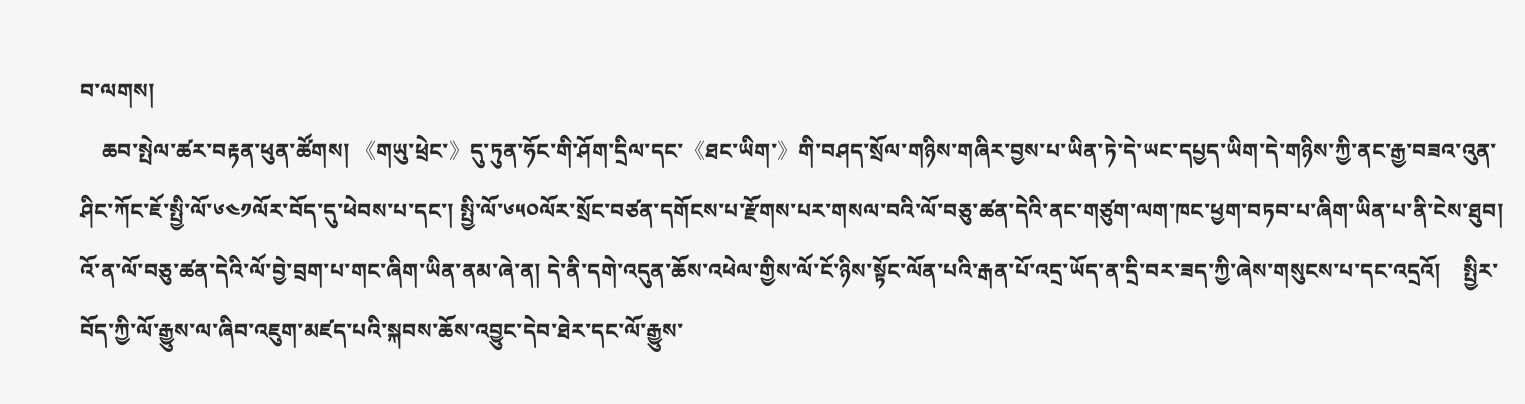བ་ལགས།
    ཆབ་སྤེལ་ཚར་བརྟན་ཕུན་ཚོགས། 《གཡུ་ཕྲེང་》དུ་ཏུན་ཧོང་གི་ཤོག་དྲིལ་དང་《ཐང་ཡིག་》གི་བཤད་སྲོལ་གཉིས་གཞིར་བྱས་པ་ཡིན་ཏེ་དེ་ཡང་དཔྱད་ཡིག་དེ་གཉིས་ཀྱི་ནང་རྒྱ་བཟའ་འུན་ཤིང་ཀོང་ཇོ་སྤྱི་ལོ་༦༤༡ལོར་བོད་དུ་ཕེབས་པ་དང་། སྤྱི་ལོ་༦༥༠ལོར་སྲོང་བཙན་དགོངས་པ་རྫོགས་པར་གསལ་བའི་ལོ་བཅུ་ཚན་དེའི་ནང་གཙུག་ལག་ཁང་ཕྱག་བཏབ་པ་ཞིག་ཡིན་པ་ནི་ངེས་ཐུབ། འོ་ན་ལོ་བཅུ་ཚན་དེའི་ལོ་བྱེ་བྲག་པ་གང་ཞིག་ཡིན་ནམ་ཞེ་ན། དེ་ནི་དགེ་འདུན་ཆོས་འཕེལ་གྱིས་ལོ་ངོ་ཉིས་སྟོང་ལོན་པའི་རྒན་པོ་འདྲ་ཡོད་ན་དྲི་བར་ཟད་ཀྱི་ཞེས་གསུངས་པ་དང་འདྲའོ།    སྤྱིར་བོད་ཀྱི་ལོ་རྒྱུས་ལ་ཞིབ་འཇུག་མཛད་པའི་སྐབས་ཆོས་འབྱུང་དེབ་ཐེར་དང་ལོ་རྒྱུས་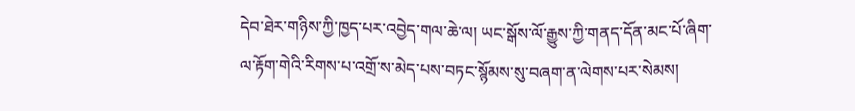དེབ་ཐེར་གཉིས་ཀྱི་ཁྱད་པར་འབྱེད་གལ་ཆེ་ལ། ཡང་སྒོས་ལོ་རྒྱུས་ཀྱི་གནད་དོན་མང་པོ་ཞིག་ལ་རྟོག་གེའི་རིགས་པ་འགྲོ་ས་མེད་པས་བཏང་སྙོམས་སུ་བཞག་ན་ལེགས་པར་སེམས།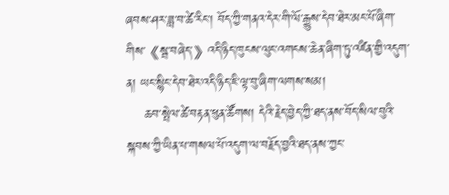ཞབས་ཤར་ཟླ་བ་ཚེ་རིང་། བོད་ཀྱི་གནའ་དེར་གི་ལོ་རྒྱུས་དེབ་ཐེར་མང་པོ་ཞིག་གིས་《སྦ་བཞེད་》འདི་ཉིད་ཁུངས་ལུང་འགངས་ཆེན་ཞིག་ཏུ་འཛིན་གྱི་འདུག་ན། ཡང་སྙིང་དེབ་ཐེར་འདི་ཉིད་ཇི་ལྟ་བུ་ཞིག་ལགས་སམ།
    ཆབ་སྤེལ་ཚེ་བརྟན་ཕུན་ཚོགས། དེའི་རྗེད་བྱེད་ཀྱི་ཐད་ནས་བོད་སིལ་བུའི་སྐབས་ཀྱི་ཡིན་པ་གསལ་པོ་འདུག་ལ་བརྗོད་བྱའི་ཐད་ནས་ཀྱང་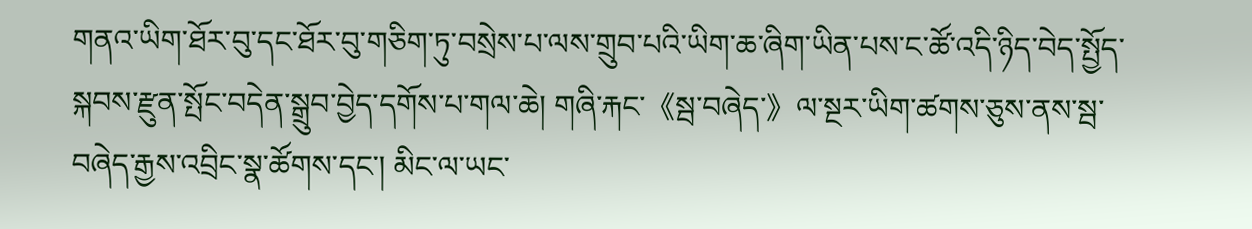གནའ་ཡིག་ཐོར་བུ་དང་ཐོར་བུ་གཅིག་ཏུ་བསྲེས་པ་ལས་གྲུབ་པའི་ཡིག་ཆ་ཞིག་ཡིན་པས་ང་ཚོ་འདི་ཉིད་བེད་སྤྱོད་སྐབས་རྫུན་སྤོང་བདེན་སྒྲུབ་བྱེད་དགོས་པ་གལ་ཆེ། གཞི་རྐང་《སྦ་བཞེད་》ལ་སྔར་ཡིག་ཚགས་ཅུས་ནས་སྦ་བཞེད་རྒྱས་འབྲིང་སྣ་ཚོགས་དང་། མིང་ལ་ཡང་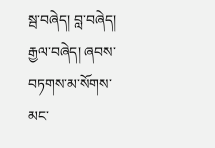སྦ་བཞེད། བླ་བཞེད། རྒྱལ་བཞེད། ཞབས་བཏགས་མ་སོགས་མང་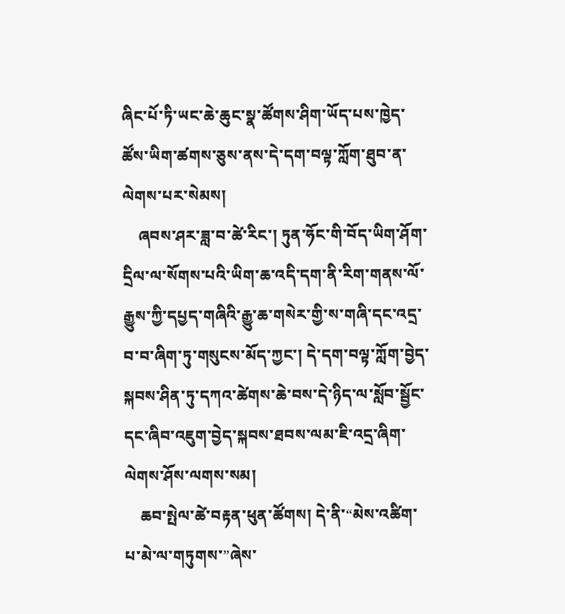ཞིང་པོ་ཏི་ཡང་ཆེ་ཆུང་སྣ་ཚོགས་ཤིག་ཡོད་པས་ཁྱེད་ཚོས་ཡིག་ཚགས་ཅུས་ནས་དེ་དག་བལྟ་ཀློག་ཐུབ་ན་ལེགས་པར་སེམས།
    ཞབས་ཤར་ཟླ་བ་ཚེ་རིང་། ཏུན་ཧོང་གི་བོད་ཡིག་ཤོག་དྲིལ་ལ་སོགས་པའི་ཡིག་ཆ་འདི་དག་ནི་རིག་གནས་ལོ་རྒྱུས་ཀྱི་དཔྱད་གཞིའི་རྒྱུ་ཆ་གསེར་གྱི་ས་གཞི་དང་འདྲ་བ་བ་ཞིག་ཏུ་གསུངས་མོད་ཀྱང་། དེ་དག་བལྟ་ཀློག་བྱེད་སྐབས་ཤིན་ཏུ་དཀའ་ཚེགས་ཆེ་བས་དེ་ཉིད་ལ་སློབ་སྦྱོང་དང་ཞིབ་འཇུག་བྱེད་སྐབས་ཐབས་ལམ་ཇི་འདྲ་ཞིག་ལེགས་ཤོས་ལགས་སམ།
    ཆབ་སྤེལ་ཚེ་བརྟན་ཕུན་ཚོགས། དེ་ནི་“མེས་འཚིག་པ་མེ་ལ་གཏུགས་”ཞེས་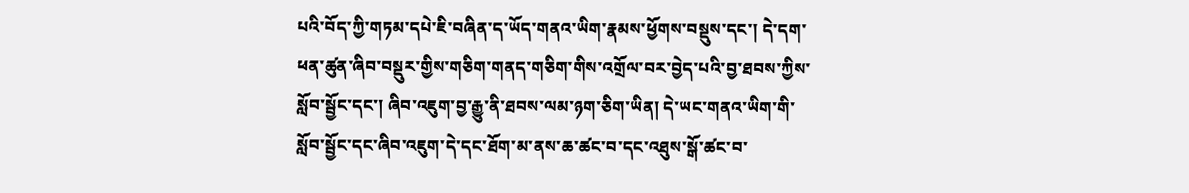པའི་བོད་ཀྱི་གཏམ་དཔེ་ཇི་བཞིན་ད་ཡོད་གནའ་ཡིག་རྣམས་ཕྱོགས་བསྡུས་དང་། དེ་དག་ཕན་ཚུན་ཞིབ་བསྡུར་གྱིས་གཅིག་གནད་གཅིག་གིས་འགྲོལ་བར་བྱེད་པའི་བྱ་ཐབས་ཀྱིས་སློབ་སྦྱོང་དང་། ཞིབ་འཇུག་བྱ་རྒྱུ་ནི་ཐབས་ལམ་ཉག་ཅིག་ཡིན། དེ་ཡང་གནའ་ཡིག་གི་སློབ་སྦྱོང་དང་ཞིབ་འཇུག་དེ་དང་ཐོག་མ་ནས་ཆ་ཚང་བ་དང་འཐུས་སྒོ་ཚང་བ་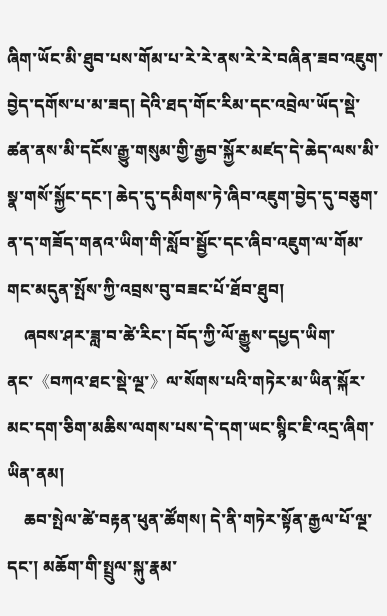ཞིག་ཡོང་མི་ཐུབ་པས་གོམ་པ་རེ་རེ་ནས་རེ་རེ་བཞིན་ཟབ་འཇུག་བྱེད་དགོས་པ་མ་ཟད། དེའི་ཐད་གོང་རིམ་དང་འབྲེལ་ཡོད་སྡེ་ཚན་ནས་མི་དངོས་རྒྱུ་གསུམ་གྱི་རྒྱབ་སྐྱོར་མཛད་དེ་ཆེད་ལས་མི་སྣ་གསོ་སྐྱོང་དང་། ཆེད་དུ་དམིགས་ཏེ་ཞིབ་འཇུག་བྱེད་དུ་བཅུག་ན་ད་གཟོད་གནའ་ཡིག་གི་སློབ་སྦྱོང་དང་ཞིབ་འཇུག་ལ་གོམ་གང་མདུན་སྤོས་ཀྱི་འབྲས་བུ་བཟང་པོ་ཐོབ་ཐུབ།
    ཞབས་ཤར་ཟླ་བ་ཚེ་རིང་། བོད་ཀྱི་ལོ་རྒྱུས་དཔྱད་ཡིག་ནང་《བཀའ་ཐང་སྡེ་ལྔ་》ལ་སོགས་པའི་གཏེར་མ་ཡིན་སྐོར་མང་དག་ཅིག་མཆིས་ལགས་པས་དེ་དག་ཡང་སྙིང་ཇི་འདྲ་ཞིག་ཡིན་ནམ།
    ཆབ་སྤེལ་ཚེ་བརྟན་ཕུན་ཚོགས། དེ་ནི་གཏེར་སྟོན་རྒྱལ་པོ་ལྔ་དང་། མཆོག་གི་སྤྲུལ་སྐུ་རྣམ་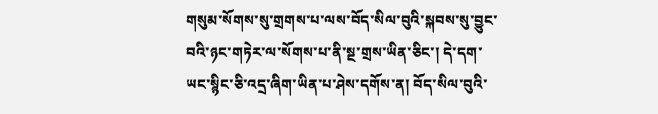གསུམ་སོགས་སུ་གྲགས་པ་ལས་བོད་སིལ་བུའི་སྐབས་སུ་བྱུང་བའི་ཉང་གཏེར་ལ་སོགས་པ་ནི་སྔ་གྲས་ཡིན་ཅིང་། དེ་དག་ཡང་སྙིང་ཅི་འདྲ་ཞིག་ཡིན་པ་ཤེས་དགོས་ན། བོད་སིལ་བུའི་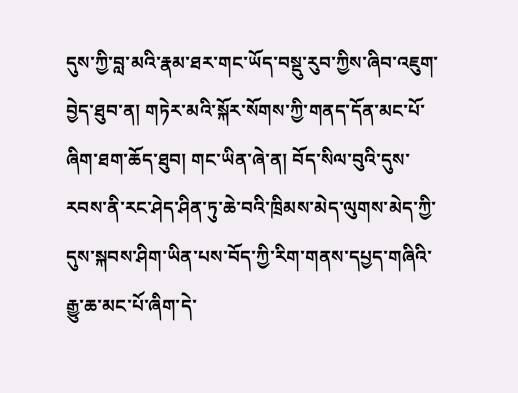དུས་ཀྱི་བླ་མའི་རྣམ་ཐར་གང་ཡོད་བསྡུ་རུབ་ཀྱིས་ཞིབ་འཇུག་བྱེད་ཐུབ་ན། གཏེར་མའི་སྐོར་སོགས་ཀྱི་གནད་དོན་མང་པོ་ཞིག་ཐག་ཆོད་ཐུབ། གང་ཡིན་ཞེ་ན། བོད་སིལ་བུའི་དུས་རབས་ནི་རང་ཤེད་ཤིན་ཏུ་ཆེ་བའི་ཁྲིམས་མེད་ལུགས་མེད་ཀྱི་དུས་སྐབས་ཤིག་ཡིན་པས་བོད་ཀྱི་རིག་གནས་དཔྱད་གཞིའི་རྒྱུ་ཆ་མང་པོ་ཞིག་དེ་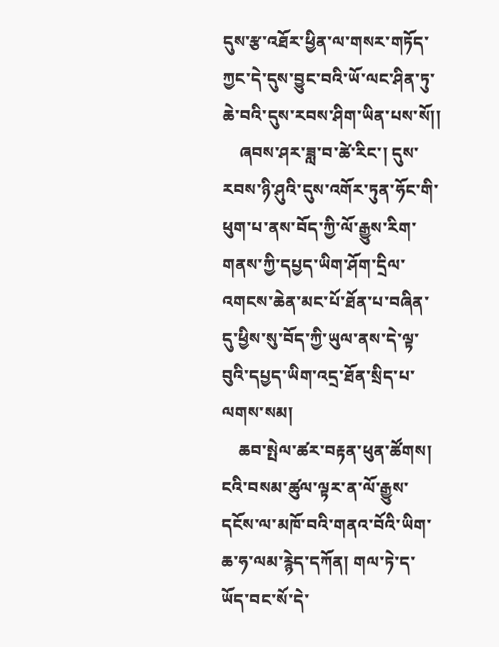དུས་རྩ་འཐོར་ཕྱིན་ལ་གསར་གཏོད་ཀྱང་དེ་དུས་བྱུང་བའི་ཡོ་ལང་ཤིན་ཏུ་ཆེ་བའི་དུས་རབས་ཤིག་ཡིན་པས་སོ།།
    ཞབས་ཤར་ཟླ་བ་ཚེ་རིང་། དུས་རབས་ཉི་ཤུའི་དུས་འགོར་ཏུན་ཧོང་གི་ཕུག་པ་ནས་བོད་ཀྱི་ལོ་རྒྱུས་རིག་གནས་ཀྱི་དཔྱད་ཡིག་ཤོག་དྲིལ་འགངས་ཆེན་མང་པོ་ཐོན་པ་བཞིན་དུ་ཕྱིས་སུ་བོད་ཀྱི་ཡུལ་ནས་དེ་ལྟ་བུའི་དཔྱད་ཡིག་འདྲ་ཐོན་སྲིད་པ་ལགས་སམ།
    ཆབ་སྤེལ་ཚར་བརྟན་ཕུན་ཚོགས། ངའི་བསམ་ཚུལ་ལྟར་ན་ལོ་རྒྱུས་དངོས་ལ་མཁོ་བའི་གནའ་བོའི་ཡིག་ཆ་ཧ་ལམ་རྙེད་དཀོན། གལ་ཏེ་ད་ཡོད་བང་སོ་དེ་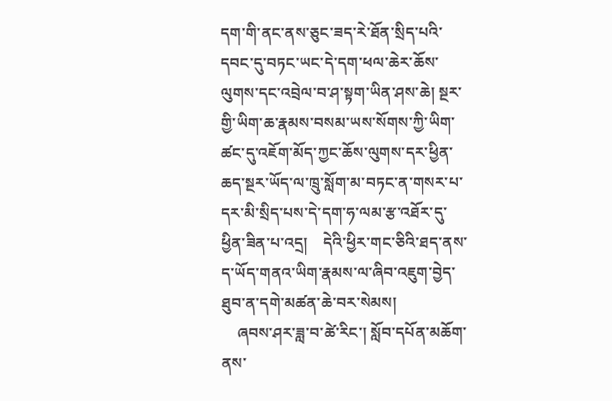དག་གི་ནང་ནས་ཅུང་ཟད་རེ་ཐོན་སྲིད་པའི་དབང་དུ་བཏང་ཡང་དེ་དག་ཕལ་ཆེར་ཆོས་ལུགས་དང་འབྲེལ་བ་ཤ་སྟག་ཡིན་ཤས་ཆེ། སྔར་གྱི་ཡིག་ཆ་རྣམས་བསམ་ཡས་སོགས་ཀྱི་ཡིག་ཚང་དུ་འཇོག་མོད་ཀྱང་ཆོས་ལུགས་དར་ཕྱིན་ཆད་སྔར་ཡོད་ལ་ཁྲུ་སློག་མ་བཏང་ན་གསར་པ་དར་མི་སྲིད་པས་དེ་དག་ཧ་ལམ་རྩ་འཐོར་དུ་ཕྱིན་ཟིན་པ་འདྲ།    དེའི་ཕྱིར་གང་ཅིའི་ཐད་ནས་ད་ཡོད་གནའ་ཡིག་རྣམས་ལ་ཞིབ་འཇུག་བྱེད་ཐུབ་ན་དགེ་མཚན་ཆེ་བར་སེམས།
    ཞབས་ཤར་ཟླ་བ་ཚེ་རིང་། སློབ་དཔོན་མཆོག་ནས་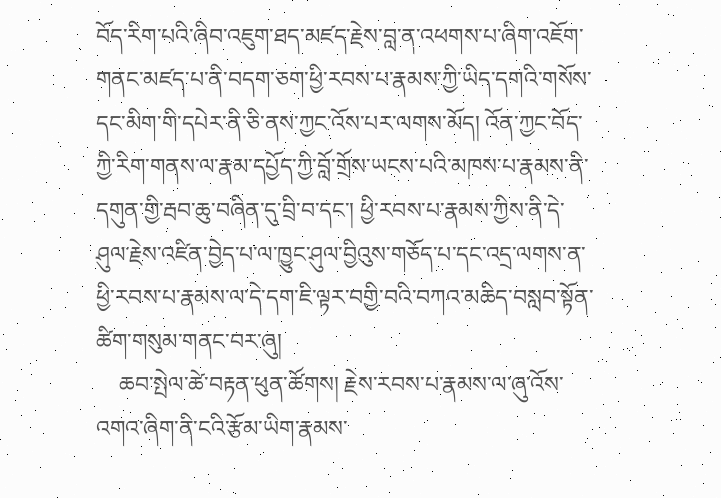བོད་རིག་པའི་ཞིབ་འཇུག་ཐད་མཛད་རྗེས་བླ་ན་འཕགས་པ་ཞིག་འཇོག་གནང་མཛད་པ་ནི་བདག་ཅག་ཕྱི་རབས་པ་རྣམས་ཀྱི་ཡིད་དགའི་གསོས་དང་མིག་གི་དཔེར་ནི་ཅི་ནས་ཀྱང་འོས་པར་ལགས་མོད། འོན་ཀྱང་བོད་ཀྱི་རིག་གནས་ལ་རྣམ་དཔྱོད་ཀྱི་བློ་གྲོས་ཡངས་པའི་མཁས་པ་རྣམས་ནི་དགུན་གྱི་རྦབ་ཆུ་བཞིན་དུ་བྲི་བ་དང་། ཕྱི་རབས་པ་རྣམས་ཀྱིས་ནི་དེ་ཤུལ་རྗེས་འཛིན་བྱེད་པ་ལ་ཁྱུང་ཤུལ་བྱིའུས་གཅོད་པ་དང་འདྲ་ལགས་ན་ཕྱི་རབས་པ་རྣམས་ལ་དེ་དག་ཇི་ལྟར་བགྱི་བའི་བཀའ་མཆིད་བསླབ་སྟོན་ཚིག་གསུམ་གནང་བར་ཞུ།
    ཆབ་སྤེལ་ཚེ་བརྟན་ཕུན་ཚོགས། རྗེས་རབས་པ་རྣམས་ལ་ཞུ་འོས་འགའ་ཞིག་ནི་ངའི་རྩོམ་ཡིག་རྣམས་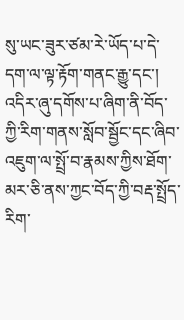སུ་ཡང་ཟུར་ཙམ་རེ་ཡོད་པ་དེ་དག་ལ་ལྟ་རྟོག་གནང་རྒྱུ་དང་། འདིར་ཞུ་དགོས་པ་ཞིག་ནི་བོད་ཀྱི་རིག་གནས་སློབ་སྦྱོང་དང་ཞིབ་འཇུག་ལ་སྤྲོ་བ་རྣམས་ཀྱིས་ཐོག་མར་ཅི་ནས་ཀྱང་བོད་ཀྱི་བརྡ་སྤྲོད་རིག་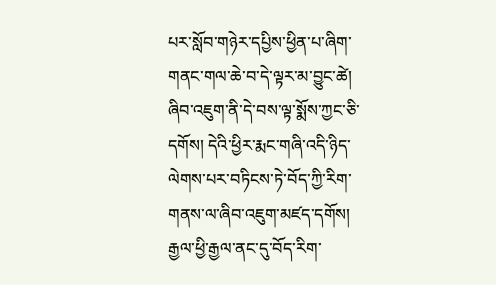པར་སློབ་གཉེར་དཔྱིས་ཕྱིན་པ་ཞིག་གནང་གལ་ཆེ་བ་དེ་ལྟར་མ་བྱུང་ཚེ། ཞིབ་འཇུག་ནི་དེ་བས་ལྟ་སྨོས་ཀྱང་ཅི་དགོས། དེའི་ཕྱིར་རྨང་གཞི་འདི་ཉིད་ལེགས་པར་བཏིངས་ཏེ་བོད་ཀྱི་རིག་གནས་ལ་ཞིབ་འཇུག་མཛད་དགོས། རྒྱལ་ཕྱི་རྒྱལ་ནང་དུ་བོད་རིག་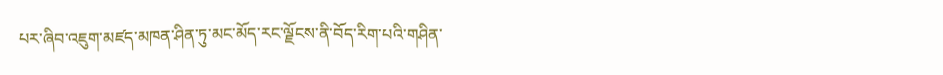པར་ཞིབ་འཇུག་མཛད་མཁན་ཤིན་ཏུ་མང་མོད་རང་ལྗོངས་ནི་བོད་རིག་པའི་གཤིན་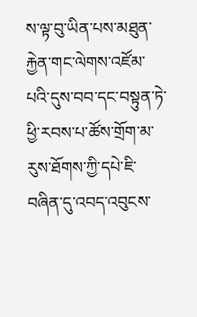ས་ལྟ་བུ་ཡིན་པས་མཐུན་རྐྱེན་གང་ལེགས་འཛོམ་པའི་དུས་བབ་དང་བསྟུན་ཏེ་ཕྱི་རབས་པ་ཚོས་གྲོག་མ་རུས་ཐོགས་ཀྱི་དཔེ་ཇི་བཞིན་དུ་འབད་འབུངས་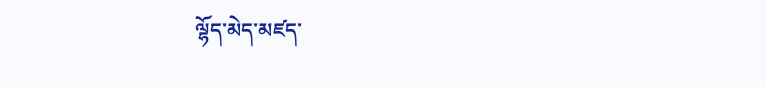ལྷོད་མེད་མཛད་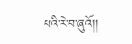པའི་རེ་བ་ཞུའོ།།